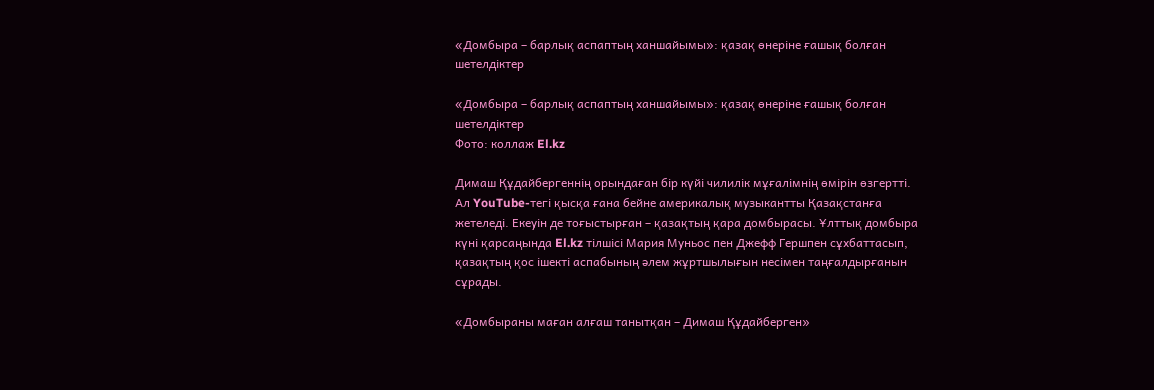«Домбыра – барлық аспаптың ханшайымы»: қазақ өнеріне ғашық болған шетелдіктер

«Домбыра – барлық аспаптың ханшайымы»: қазақ өнеріне ғашық болған шетелдіктер
Фото: коллаж El.kz

Димаш Құдайбергеннің орындаған бір күйі чилилік мұғалімнің өмірін өзгертті. Ал YouTube-тегі қысқа ғана бейне америкалық музыкантты Қазақстанға жетеледі. Екеуін де тоғыстырған – қазақтың қара домбырасы. Ұлттық домбыра күні қарсаңында El.kz тілшісі Мария Муньос пен Джефф Гершпен сұхбаттасып, қазақтың қос ішекті аспабының әлем жұртшылығын несімен таңғалдырғанын сұрады.

«Домбыраны маған алғаш танытқан – Димаш Құдайберген»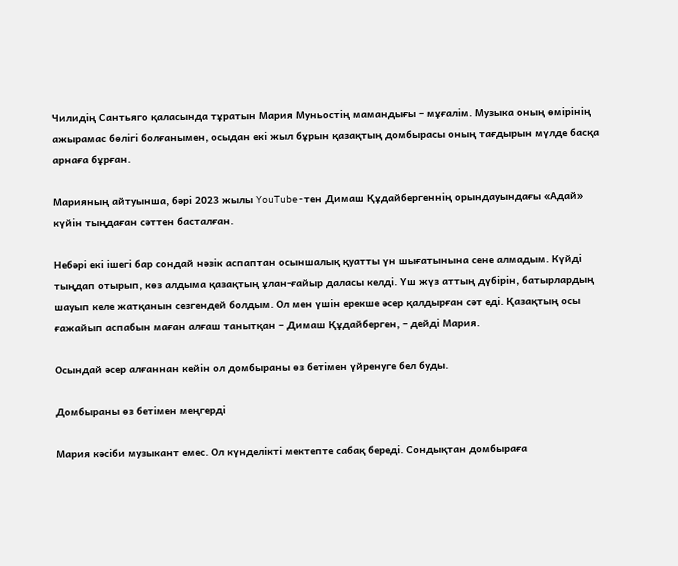Чилидің Сантьяго қаласында тұратын Мария Муньостің мамандығы – мұғалім. Музыка оның өмірінің ажырамас бөлігі болғанымен, осыдан екі жыл бұрын қазақтың домбырасы оның тағдырын мүлде басқа арнаға бұрған.

Марияның айтуынша, бәрі 2023 жылы YouTube-тен Димаш Құдайбергеннің орындауындағы «Адай» күйін тыңдаған сәттен басталған.

Небәрі екі ішегі бар сондай нәзік аспаптан осыншалық қуатты үн шығатынына сене алмадым. Күйді тыңдап отырып, көз алдыма қазақтың ұлан-ғайыр даласы келді. Үш жүз аттың дүбірін, батырлардың шауып келе жатқанын сезгендей болдым. Ол мен үшін ерекше әсер қалдырған сәт еді. Қазақтың осы ғажайып аспабын маған алғаш танытқан – Димаш Құдайберген, – дейді Мария.

Осындай әсер алғаннан кейін ол домбыраны өз бетімен үйренуге бел буды.

Домбыраны өз бетімен меңгерді

Мария кәсіби музыкант емес. Ол күнделікті мектепте сабақ береді. Сондықтан домбыраға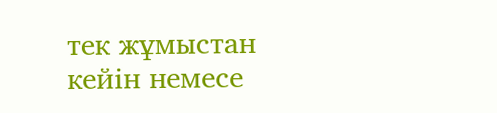тек жұмыстан кейін немесе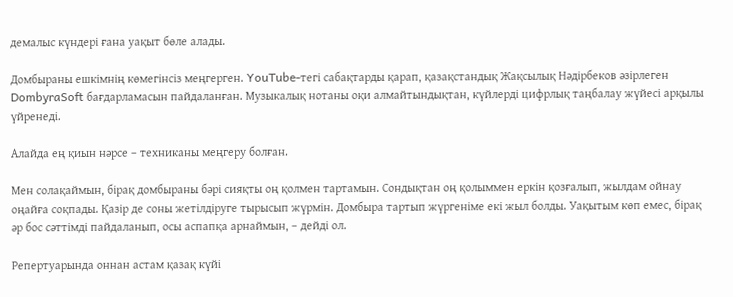демалыс күндері ғана уақыт бөле алады.

Домбыраны ешкімнің көмегінсіз меңгерген. YouTube-тегі сабақтарды қарап, қазақстандық Жақсылық Нәдірбеков әзірлеген DombyraSoft бағдарламасын пайдаланған. Музыкалық нотаны оқи алмайтындықтан, күйлерді цифрлық таңбалау жүйесі арқылы үйренеді.

Алайда ең қиын нәрсе – техниканы меңгеру болған.

Мен солақаймын, бірақ домбыраны бәрі сияқты оң қолмен тартамын. Сондықтан оң қолыммен еркін қозғалып, жылдам ойнау оңайға соқпады. Қазір де соны жетілдіруге тырысып жүрмін. Домбыра тартып жүргеніме екі жыл болды. Уақытым көп емес, бірақ әр бос сәттімді пайдаланып, осы аспапқа арнаймын, – дейді ол.

Репертуарында оннан астам қазақ күйі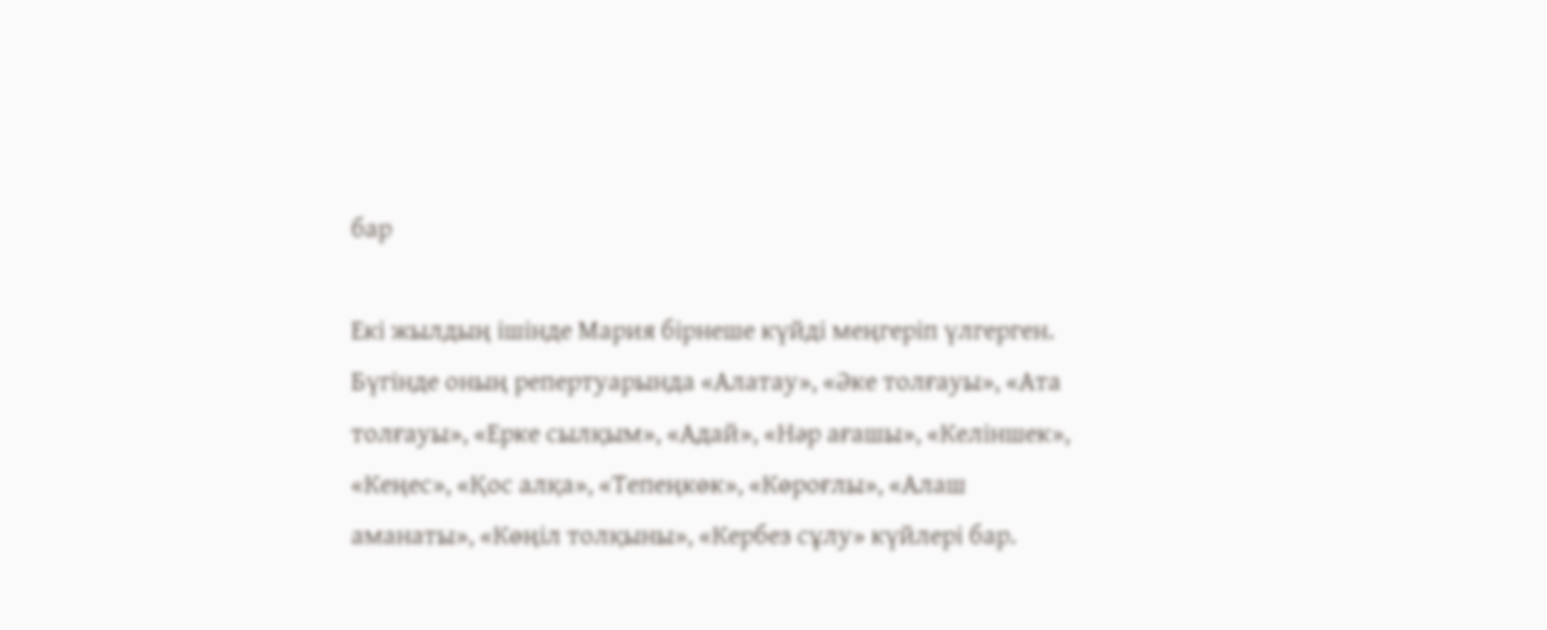бар

Екі жылдың ішінде Мария бірнеше күйді меңгеріп үлгерген. Бүгінде оның репертуарында «Алатау», «Әке толғауы», «Ата толғауы», «Ерке сылқым», «Адай», «Нәр ағашы», «Келіншек», «Кеңес», «Қос алқа», «Тепеңкөк», «Көроғлы», «Алаш аманаты», «Көңіл толқыны», «Кербез сұлу» күйлері бар.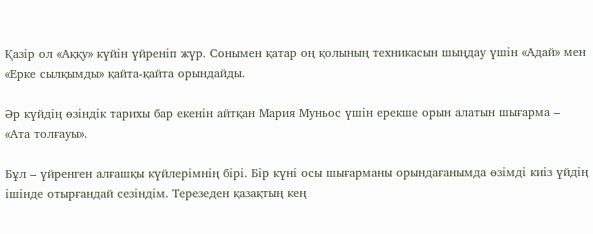Қазір ол «Аққу» күйін үйреніп жүр. Сонымен қатар оң қолының техникасын шыңдау үшін «Адай» мен «Ерке сылқымды» қайта-қайта орындайды.

Әр күйдің өзіндік тарихы бар екенін айтқан Мария Муньос үшін ерекше орын алатын шығарма – «Ата толғауы».

Бұл – үйренген алғашқы күйлерімнің бірі. Бір күні осы шығарманы орындағанымда өзімді киіз үйдің ішінде отырғандай сезіндім. Терезеден қазақтың кең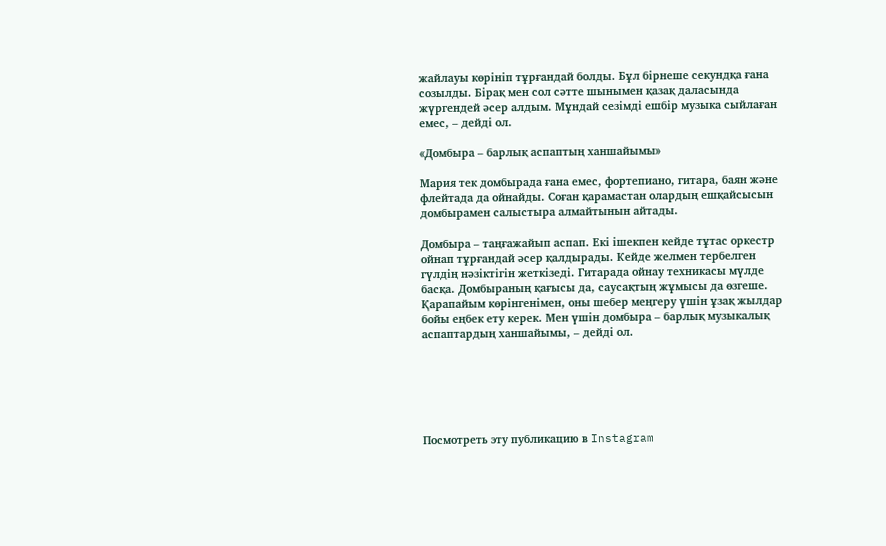жайлауы көрініп тұрғандай болды. Бұл бірнеше секундқа ғана созылды. Бірақ мен сол сәтте шынымен қазақ даласында жүргендей әсер алдым. Мұндай сезімді ешбір музыка сыйлаған емес, – дейді ол.

«Домбыра – барлық аспаптың ханшайымы»

Мария тек домбырада ғана емес, фортепиано, гитара, баян және флейтада да ойнайды. Соған қарамастан олардың ешқайсысын домбырамен салыстыра алмайтынын айтады.

Домбыра – таңғажайып аспап. Екі ішекпен кейде тұтас оркестр ойнап тұрғандай әсер қалдырады. Кейде желмен тербелген гүлдің нәзіктігін жеткізеді. Гитарада ойнау техникасы мүлде басқа. Домбыраның қағысы да, саусақтың жұмысы да өзгеше. Қарапайым көрінгенімен, оны шебер меңгеру үшін ұзақ жылдар бойы еңбек ету керек. Мен үшін домбыра – барлық музыкалық аспаптардың ханшайымы, – дейді ол.






Посмотреть эту публикацию в Instagram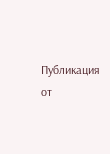Публикация от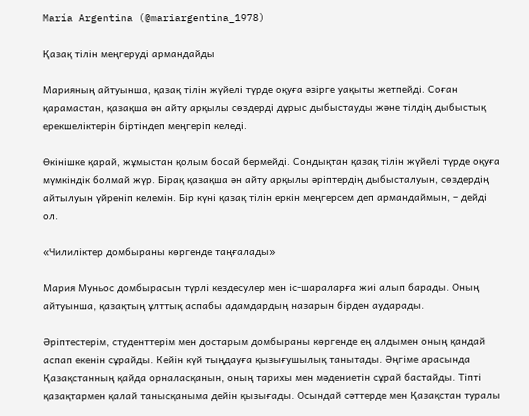María Argentina (@mariargentina_1978)

Қазақ тілін меңгеруді армандайды

Марияның айтуынша, қазақ тілін жүйелі түрде оқуға әзірге уақыты жетпейді. Соған қарамастан, қазақша ән айту арқылы сөздерді дұрыс дыбыстауды және тілдің дыбыстық ерекшеліктерін біртіндеп меңгеріп келеді.

Өкінішке қарай, жұмыстан қолым босай бермейді. Сондықтан қазақ тілін жүйелі түрде оқуға мүмкіндік болмай жүр. Бірақ қазақша ән айту арқылы әріптердің дыбысталуын, сөздердің айтылуын үйреніп келемін. Бір күні қазақ тілін еркін меңгерсем деп армандаймын, – дейді ол.

«Чилиліктер домбыраны көргенде таңғалады»

Мария Муньос домбырасын түрлі кездесулер мен іс-шараларға жиі алып барады. Оның айтуынша, қазақтың ұлттық аспабы адамдардың назарын бірден аударады.

Әріптестерім, студенттерім мен достарым домбыраны көргенде ең алдымен оның қандай аспап екенін сұрайды. Кейін күй тыңдауға қызығушылық танытады. Әңгіме арасында Қазақстанның қайда орналасқанын, оның тарихы мен мәдениетін сұрай бастайды. Тіпті қазақтармен қалай танысқаныма дейін қызығады. Осындай сәттерде мен Қазақстан туралы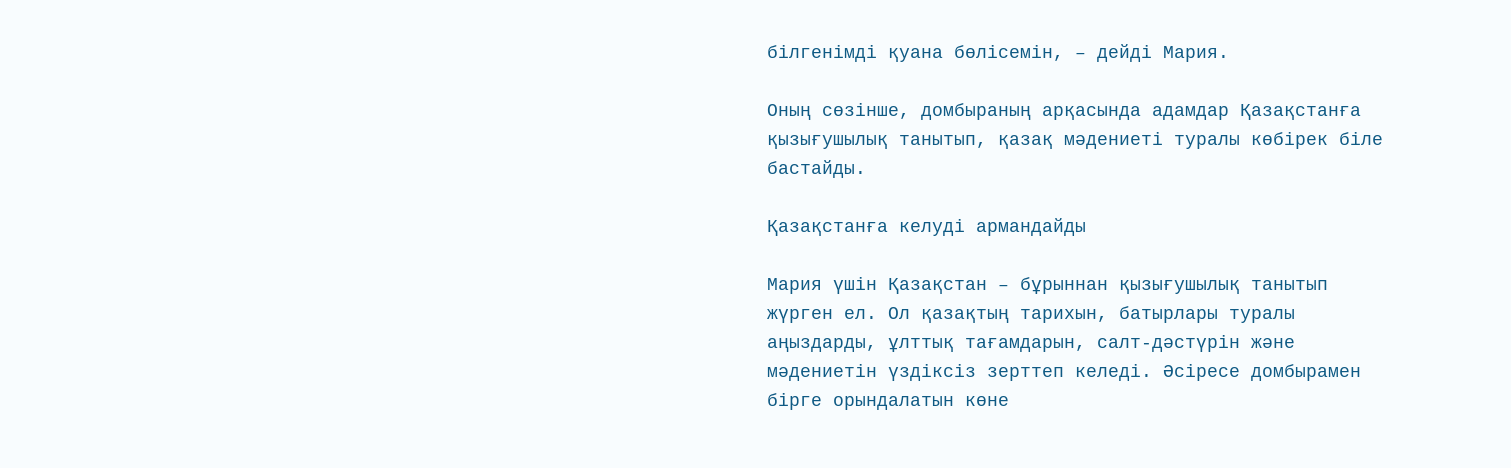білгенімді қуана бөлісемін, – дейді Мария.

Оның сөзінше, домбыраның арқасында адамдар Қазақстанға қызығушылық танытып, қазақ мәдениеті туралы көбірек біле бастайды.

Қазақстанға келуді армандайды

Мария үшін Қазақстан – бұрыннан қызығушылық танытып жүрген ел. Ол қазақтың тарихын, батырлары туралы аңыздарды, ұлттық тағамдарын, салт-дәстүрін және мәдениетін үздіксіз зерттеп келеді. Әсіресе домбырамен бірге орындалатын көне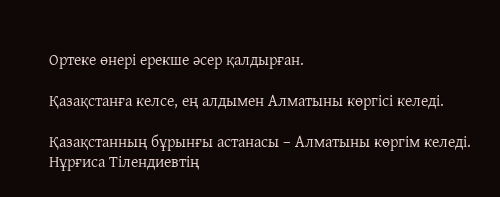Ортеке өнері ерекше әсер қалдырған.

Қазақстанға келсе, ең алдымен Алматыны көргісі келеді.

Қазақстанның бұрынғы астанасы – Алматыны көргім келеді. Нұрғиса Тілендиевтің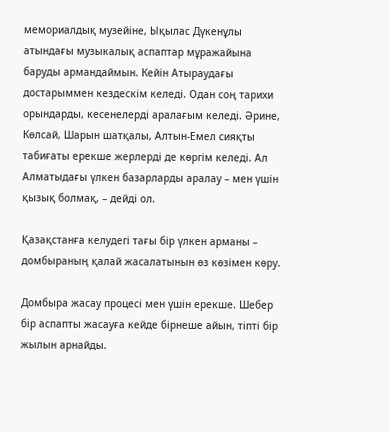мемориалдық музейіне, Ықылас Дүкенұлы атындағы музыкалық аспаптар мұражайына баруды армандаймын. Кейін Атыраудағы достарыммен кездескім келеді. Одан соң тарихи орындарды, кесенелерді аралағым келеді. Әрине, Көлсай, Шарын шатқалы, Алтын-Емел сияқты табиғаты ерекше жерлерді де көргім келеді. Ал Алматыдағы үлкен базарларды аралау – мен үшін қызық болмақ, – дейді ол.

Қазақстанға келудегі тағы бір үлкен арманы – домбыраның қалай жасалатынын өз көзімен көру.

Домбыра жасау процесі мен үшін ерекше. Шебер бір аспапты жасауға кейде бірнеше айын, тіпті бір жылын арнайды.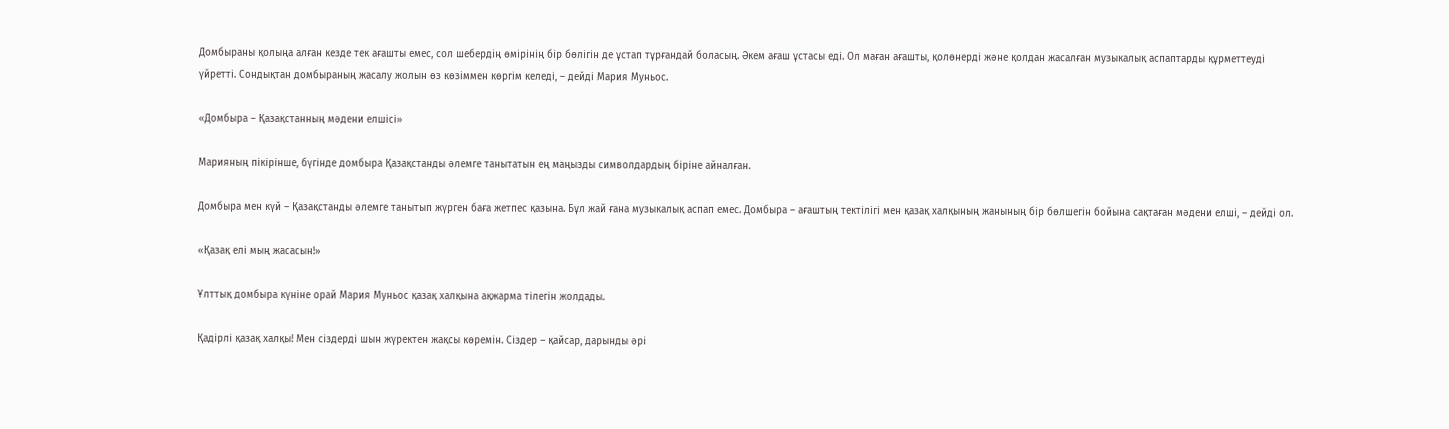Домбыраны қолыңа алған кезде тек ағашты емес, сол шебердің өмірінің бір бөлігін де ұстап тұрғандай боласың. Әкем ағаш ұстасы еді. Ол маған ағашты, қолөнерді және қолдан жасалған музыкалық аспаптарды құрметтеуді үйретті. Сондықтан домбыраның жасалу жолын өз көзіммен көргім келеді, – дейді Мария Муньос.

«Домбыра – Қазақстанның мәдени елшісі»

Марияның пікірінше, бүгінде домбыра Қазақстанды әлемге танытатын ең маңызды символдардың біріне айналған.

Домбыра мен күй – Қазақстанды әлемге танытып жүрген баға жетпес қазына. Бұл жай ғана музыкалық аспап емес. Домбыра – ағаштың тектілігі мен қазақ халқының жанының бір бөлшегін бойына сақтаған мәдени елші, – дейді ол.

«Қазақ елі мың жасасын!»

Ұлттық домбыра күніне орай Мария Муньос қазақ халқына ақжарма тілегін жолдады.

Қадірлі қазақ халқы! Мен сіздерді шын жүректен жақсы көремін. Сіздер – қайсар, дарынды әрі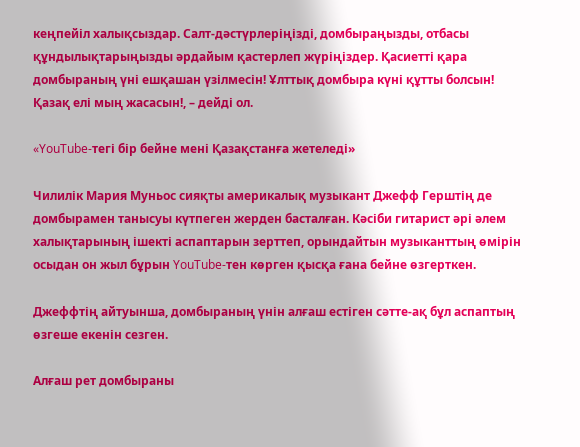кеңпейіл халықсыздар. Салт-дәстүрлеріңізді, домбыраңызды, отбасы құндылықтарыңызды әрдайым қастерлеп жүріңіздер. Қасиетті қара домбыраның үні ешқашан үзілмесін! Ұлттық домбыра күні құтты болсын! Қазақ елі мың жасасын!, – дейді ол.

«YouTube-тегі бір бейне мені Қазақстанға жетеледі»

Чилилік Мария Муньос сияқты америкалық музыкант Джефф Герштің де домбырамен танысуы күтпеген жерден басталған. Кәсіби гитарист әрі әлем халықтарының ішекті аспаптарын зерттеп, орындайтын музыканттың өмірін осыдан он жыл бұрын YouTube-тен көрген қысқа ғана бейне өзгерткен.

Джеффтің айтуынша, домбыраның үнін алғаш естіген сәтте-ақ бұл аспаптың өзгеше екенін сезген.

Алғаш рет домбыраны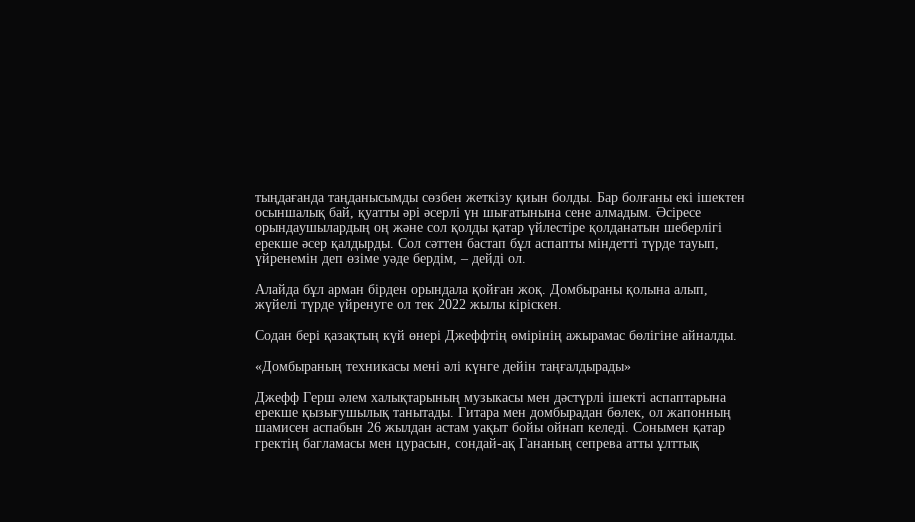тыңдағанда таңданысымды сөзбен жеткізу қиын болды. Бар болғаны екі ішектен осыншалық бай, қуатты әрі әсерлі үн шығатынына сене алмадым. Әсіресе орындаушылардың оң және сол қолды қатар үйлестіре қолданатын шеберлігі ерекше әсер қалдырды. Сол сәттен бастап бұл аспапты міндетті түрде тауып, үйренемін деп өзіме уәде бердім, – дейді ол.

Алайда бұл арман бірден орындала қойған жоқ. Домбыраны қолына алып, жүйелі түрде үйренуге ол тек 2022 жылы кіріскен.

Содан бері қазақтың күй өнері Джеффтің өмірінің ажырамас бөлігіне айналды.

«Домбыраның техникасы мені әлі күнге дейін таңғалдырады»

Джефф Герш әлем халықтарының музыкасы мен дәстүрлі ішекті аспаптарына ерекше қызығушылық танытады. Гитара мен домбырадан бөлек, ол жапонның шамисен аспабын 26 жылдан астам уақыт бойы ойнап келеді. Сонымен қатар гректің багламасы мен цурасын, сондай-ақ Гананың сепрева атты ұлттық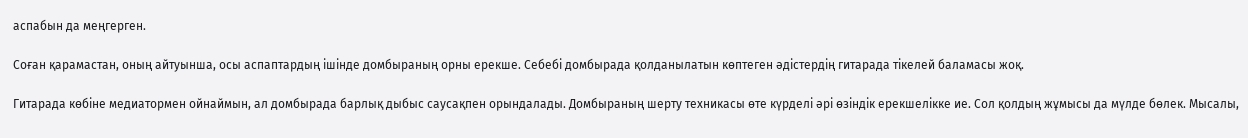аспабын да меңгерген.

Соған қарамастан, оның айтуынша, осы аспаптардың ішінде домбыраның орны ерекше. Себебі домбырада қолданылатын көптеген әдістердің гитарада тікелей баламасы жоқ.

Гитарада көбіне медиатормен ойнаймын, ал домбырада барлық дыбыс саусақпен орындалады. Домбыраның шерту техникасы өте күрделі әрі өзіндік ерекшелікке ие. Сол қолдың жұмысы да мүлде бөлек. Мысалы,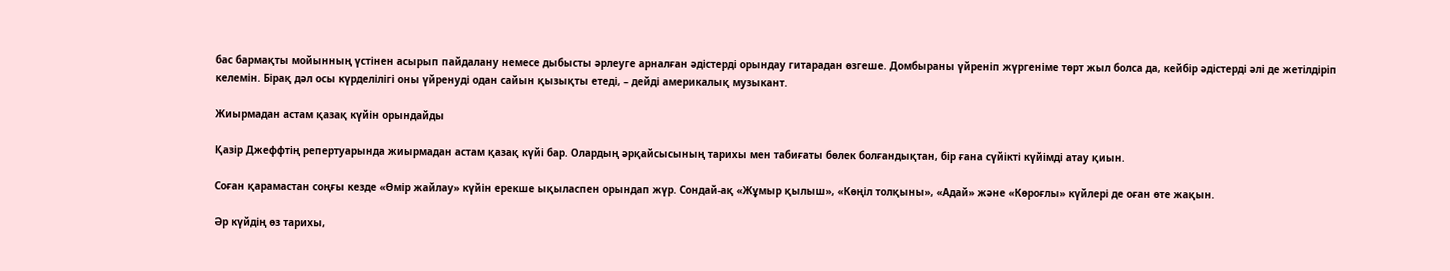бас бармақты мойынның үстінен асырып пайдалану немесе дыбысты әрлеуге арналған әдістерді орындау гитарадан өзгеше. Домбыраны үйреніп жүргеніме төрт жыл болса да, кейбір әдістерді әлі де жетілдіріп келемін. Бірақ дәл осы күрделілігі оны үйренуді одан сайын қызықты етеді, – дейді америкалық музыкант.

Жиырмадан астам қазақ күйін орындайды

Қазір Джеффтің репертуарында жиырмадан астам қазақ күйі бар. Олардың әрқайсысының тарихы мен табиғаты бөлек болғандықтан, бір ғана сүйікті күйімді атау қиын.

Соған қарамастан соңғы кезде «Өмір жайлау» күйін ерекше ықыласпен орындап жүр. Сондай-ақ «Жұмыр қылыш», «Көңіл толқыны», «Адай» және «Көроғлы» күйлері де оған өте жақын.

Әр күйдің өз тарихы,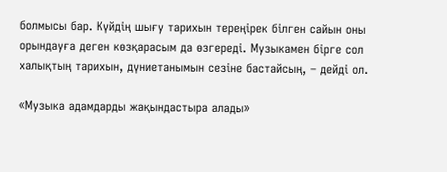болмысы бар. Күйдің шығу тарихын тереңірек білген сайын оны орындауға деген көзқарасым да өзгереді. Музыкамен бірге сол халықтың тарихын, дүниетанымын сезіне бастайсың, – дейді ол.

«Музыка адамдарды жақындастыра алады»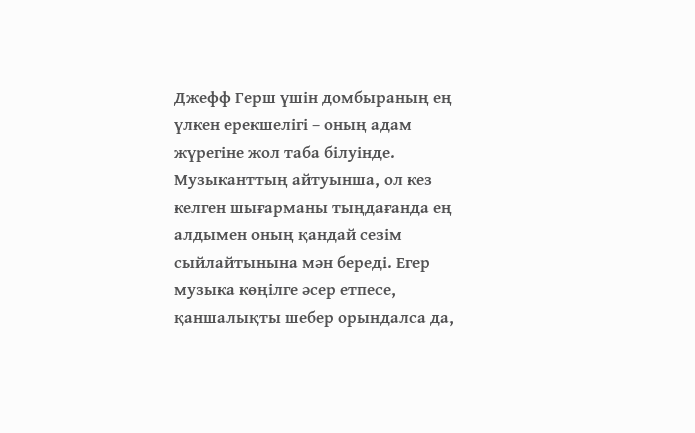Джефф Герш үшін домбыраның ең үлкен ерекшелігі – оның адам жүрегіне жол таба білуінде. Музыканттың айтуынша, ол кез келген шығарманы тыңдағанда ең алдымен оның қандай сезім сыйлайтынына мән береді. Егер музыка көңілге әсер етпесе, қаншалықты шебер орындалса да,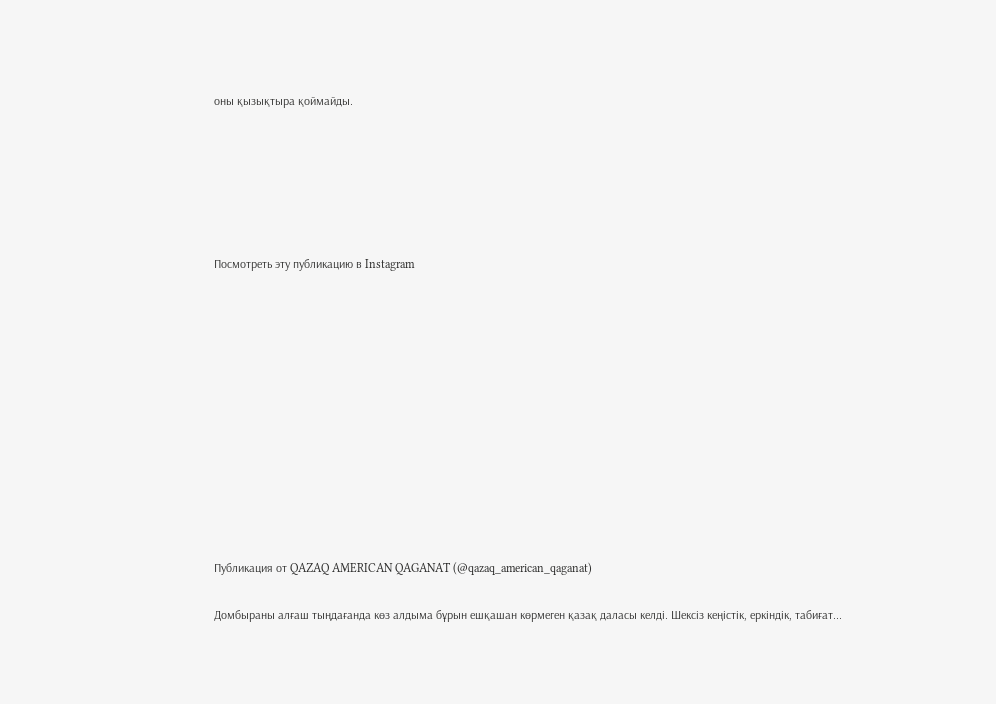оны қызықтыра қоймайды.






Посмотреть эту публикацию в Instagram












Публикация от QAZAQ AMERICAN QAGANAT (@qazaq_american_qaganat)

Домбыраны алғаш тыңдағанда көз алдыма бұрын ешқашан көрмеген қазақ даласы келді. Шексіз кеңістік, еркіндік, табиғат...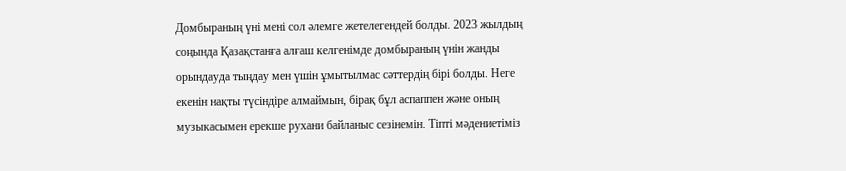Домбыраның үні мені сол әлемге жетелегендей болды. 2023 жылдың соңында Қазақстанға алғаш келгенімде домбыраның үнін жанды орындауда тыңдау мен үшін ұмытылмас сәттердің бірі болды. Неге екенін нақты түсіндіре алмаймын, бірақ бұл аспаппен және оның музыкасымен ерекше рухани байланыс сезінемін. Тіпті мәдениетіміз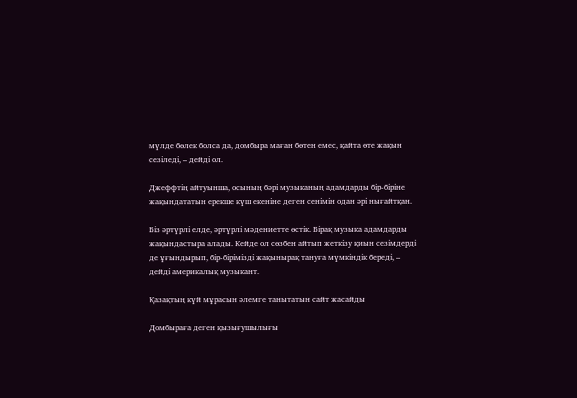мүлде бөлек болса да, домбыра маған бөтен емес, қайта өте жақын сезіледі, – дейді ол.

Джеффтің айтуынша, осының бәрі музыканың адамдарды бір-біріне жақындататын ерекше күш екеніне деген сенімін одан әрі нығайтқан.

Біз әртүрлі елде, әртүрлі мәдениетте өстік. Бірақ музыка адамдарды жақындастыра алады. Кейде ол сөзбен айтып жеткізу қиын сезімдерді де ұғындырып, бір-бірімізді жақынырақ тануға мүмкіндік береді, – дейді америкалық музыкант.

Қазақтың күй мұрасын әлемге танытатын сайт жасайды

Домбыраға деген қызығушылығы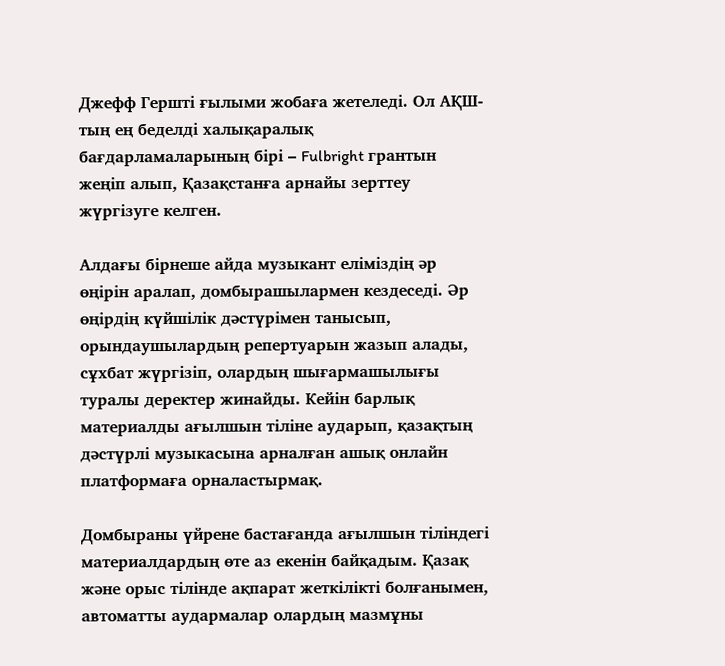Джефф Гершті ғылыми жобаға жетеледі. Ол АҚШ-тың ең беделді халықаралық бағдарламаларының бірі – Fulbright грантын жеңіп алып, Қазақстанға арнайы зерттеу жүргізуге келген.

Алдағы бірнеше айда музыкант еліміздің әр өңірін аралап, домбырашылармен кездеседі. Әр өңірдің күйшілік дәстүрімен танысып, орындаушылардың репертуарын жазып алады, сұхбат жүргізіп, олардың шығармашылығы туралы деректер жинайды. Кейін барлық материалды ағылшын тіліне аударып, қазақтың дәстүрлі музыкасына арналған ашық онлайн платформаға орналастырмақ.

Домбыраны үйрене бастағанда ағылшын тіліндегі материалдардың өте аз екенін байқадым. Қазақ және орыс тілінде ақпарат жеткілікті болғанымен, автоматты аудармалар олардың мазмұны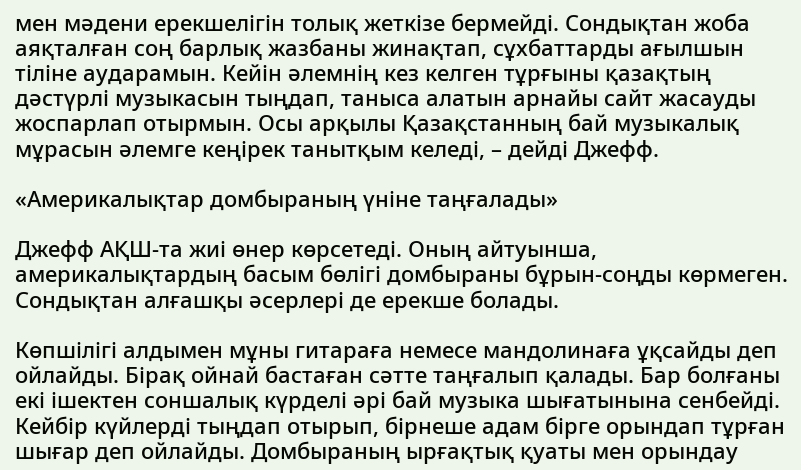мен мәдени ерекшелігін толық жеткізе бермейді. Сондықтан жоба аяқталған соң барлық жазбаны жинақтап, сұхбаттарды ағылшын тіліне аударамын. Кейін әлемнің кез келген тұрғыны қазақтың дәстүрлі музыкасын тыңдап, таныса алатын арнайы сайт жасауды жоспарлап отырмын. Осы арқылы Қазақстанның бай музыкалық мұрасын әлемге кеңірек танытқым келеді, – дейді Джефф.

«Америкалықтар домбыраның үніне таңғалады»

Джефф АҚШ-та жиі өнер көрсетеді. Оның айтуынша, америкалықтардың басым бөлігі домбыраны бұрын-соңды көрмеген. Сондықтан алғашқы әсерлері де ерекше болады.

Көпшілігі алдымен мұны гитараға немесе мандолинаға ұқсайды деп ойлайды. Бірақ ойнай бастаған сәтте таңғалып қалады. Бар болғаны екі ішектен соншалық күрделі әрі бай музыка шығатынына сенбейді. Кейбір күйлерді тыңдап отырып, бірнеше адам бірге орындап тұрған шығар деп ойлайды. Домбыраның ырғақтық қуаты мен орындау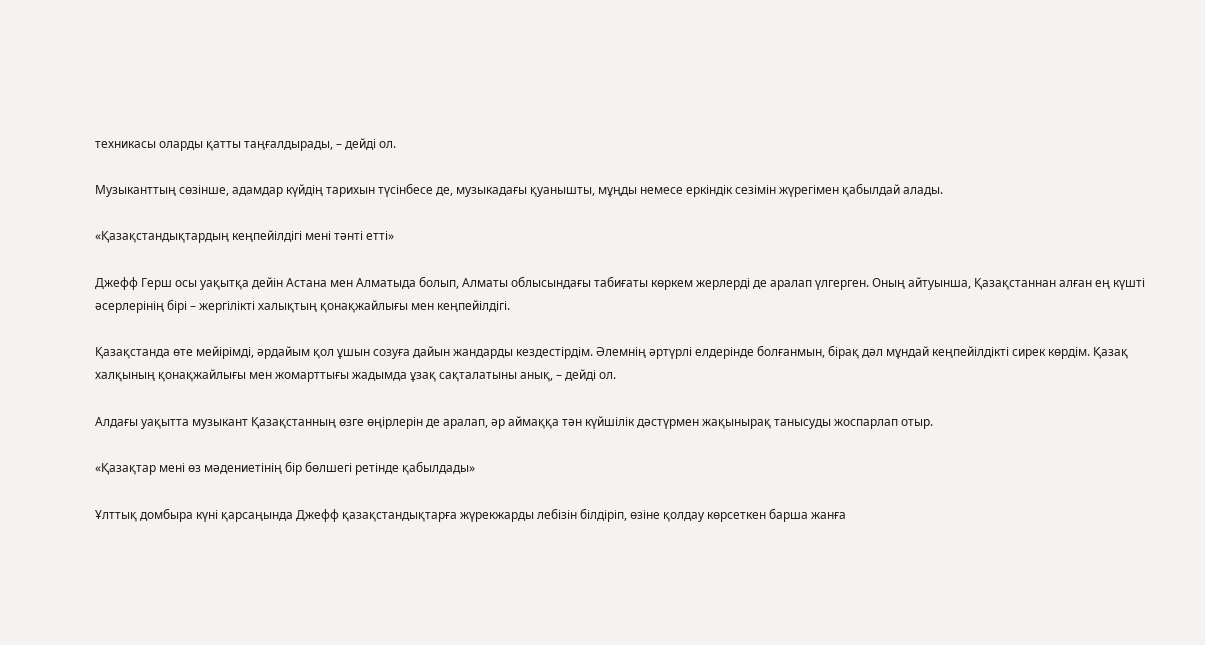техникасы оларды қатты таңғалдырады, – дейді ол.

Музыканттың сөзінше, адамдар күйдің тарихын түсінбесе де, музыкадағы қуанышты, мұңды немесе еркіндік сезімін жүрегімен қабылдай алады.

«Қазақстандықтардың кеңпейілдігі мені тәнті етті»

Джефф Герш осы уақытқа дейін Астана мен Алматыда болып, Алматы облысындағы табиғаты көркем жерлерді де аралап үлгерген. Оның айтуынша, Қазақстаннан алған ең күшті әсерлерінің бірі – жергілікті халықтың қонақжайлығы мен кеңпейілдігі.

Қазақстанда өте мейірімді, әрдайым қол ұшын созуға дайын жандарды кездестірдім. Әлемнің әртүрлі елдерінде болғанмын, бірақ дәл мұндай кеңпейілдікті сирек көрдім. Қазақ халқының қонақжайлығы мен жомарттығы жадымда ұзақ сақталатыны анық, – дейді ол.

Алдағы уақытта музыкант Қазақстанның өзге өңірлерін де аралап, әр аймаққа тән күйшілік дәстүрмен жақынырақ танысуды жоспарлап отыр.

«Қазақтар мені өз мәдениетінің бір бөлшегі ретінде қабылдады»

Ұлттық домбыра күні қарсаңында Джефф қазақстандықтарға жүрекжарды лебізін білдіріп, өзіне қолдау көрсеткен барша жанға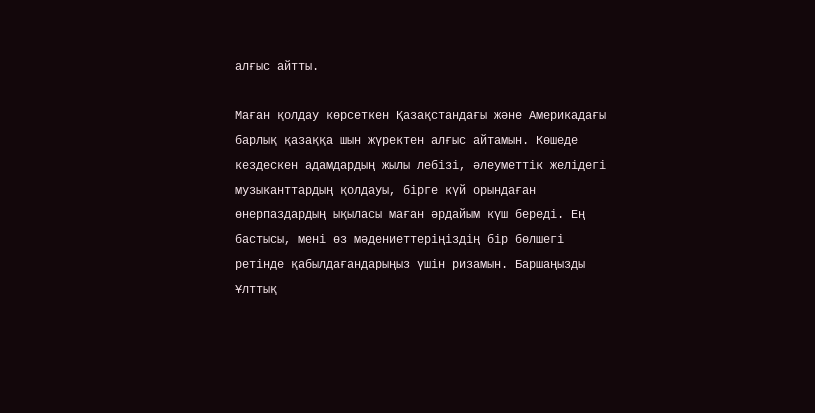алғыс айтты.

Маған қолдау көрсеткен Қазақстандағы және Америкадағы барлық қазаққа шын жүректен алғыс айтамын. Көшеде кездескен адамдардың жылы лебізі, әлеуметтік желідегі музыканттардың қолдауы, бірге күй орындаған өнерпаздардың ықыласы маған әрдайым күш береді. Ең бастысы, мені өз мәдениеттеріңіздің бір бөлшегі ретінде қабылдағандарыңыз үшін ризамын. Баршаңызды Ұлттық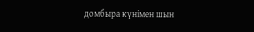домбыра күнімен шын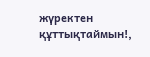жүректен құттықтаймын!,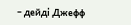– дейді Джефф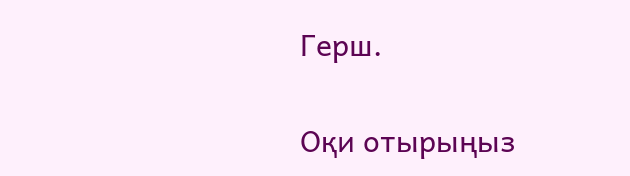Герш.

Оқи отырыңыз